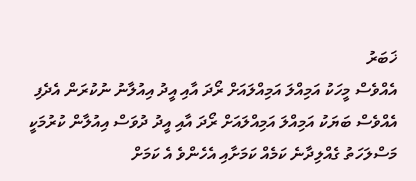ޚަބަރު
އެއްވެސް މީހަކު އަމިއްލަ އަމިއްލައަށް ރޯދަ އާއި އީދު އިއުލާނު ނުކުރަން އެދެފި
އެއްވެސް ބަޔަކު އަމިއްލަ އަމިއްލައަށް ރޯދަ އާއި އީދު ދުވަސް އިއުލާން ކުރުމަކީ މަސްލަހަތު ގެއްލިދާނެ ކަމެއް ކަމަށާއި އެހެންވެ އެ ކަމަށް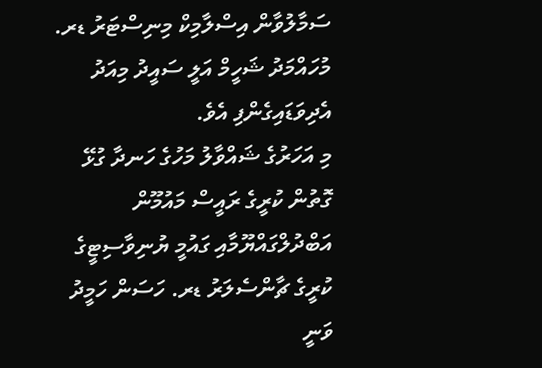ސަމާލުވާން އިސްލާމިކް މިނިސްޓަރު ޑރ. މުހައްމަދު ޝަހީމް އަލީ ސައީދު މިއަދު އެދިވަޑައިގެންފި އެވެ.
މި އަހަރުގެ ޝައްވާލު މަހުގެ ހަނދާ ގުޅޭ ގޮތުން ކުރީގެ ރައީސް މައުމޫން އަބްދުލްގައްޔޫމާއި ގައުމީ ޔުނިވާސިޓީގެ ކުރީގެ ޗާންސެލަރު ޑރ. ހަސަން ހަމީދު ވަނީ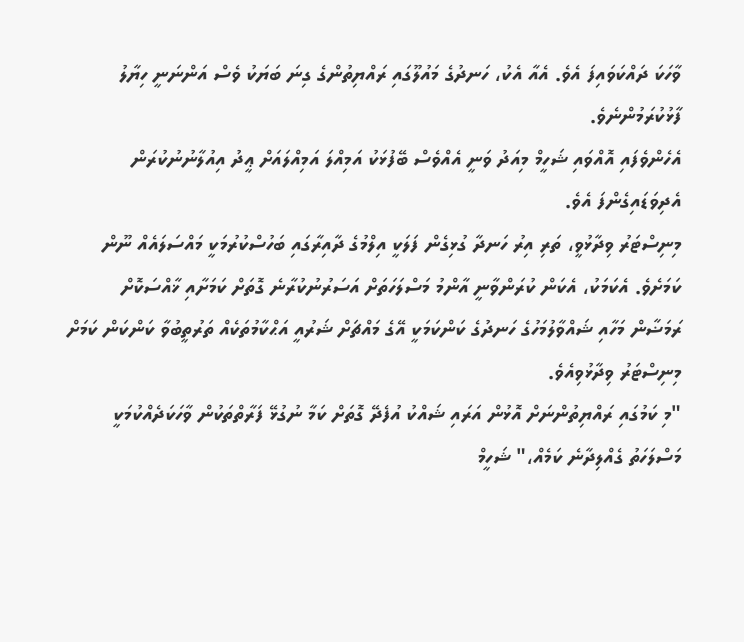ވާހަކަ ދައްކަވައިފަ އެވެ. އެއާ އެކު، ހަނދުގެ މައުލޫގައި ރައްޔިތުންގެ ގިނަ ބަޔަކު ވެސް އަންނަނީ ހިޔާލު ފާޅުކުރަމުންނެވެ.
އެހެންވެފައި އޮއްވައި ޝަހީމް މިއަދު ވަނީ އެއްވެސް ބޭފުޅަކު އަމިއްލަ އަމިއްލައަށް ޢީދު އިއުލާނުނުކުރަން އެދިވަޑައިގެންފަ އެވެ.
މިނިސްޓަރު ވިދާޅުވީ، ތަރި އިރު ހަނދާ ގުޅިގެން ފަލަކީ އިލްމުގެ ދާއިރާގައި ބަހުސްކުރުމަކީ މައްސަލައެއް ނޫން ކަމަށެވެ. އެކަމަކު، އެކަން ކުރަންވާނީ އާންމު މަސްލަހަތަށް އަސަރުނުކުރާނެ ގޮތަށް ކަމަށާއި ޚާއްސަކޮށް ރަމަޟާން މަހާއި ޝައްވާލުމަހުގެ ހަނދުގެ ކަންކަމަކީ އޭގެ މައްޗަށް ޝަރުއީ އަޙްކާމުތަކެއް ތަރުތީބުވާ ކަންކަން ކަމަށް މިނިސްޓަރު ވިދާޅުވިއެވެ.
"މި ކަމުގައި ރައްޔިތުންނަށް އޮޅުން އަރައި ޝައްކު އުފެދޭ ގޮތަށް ކަމާ ނުގުޅޭ ފަރާތްތަކުން ވާހަކަދެއްކުމަކީ މަސްލަހަތު ގެއްލިދާނެ ކަމެއް،" ޝަހީމް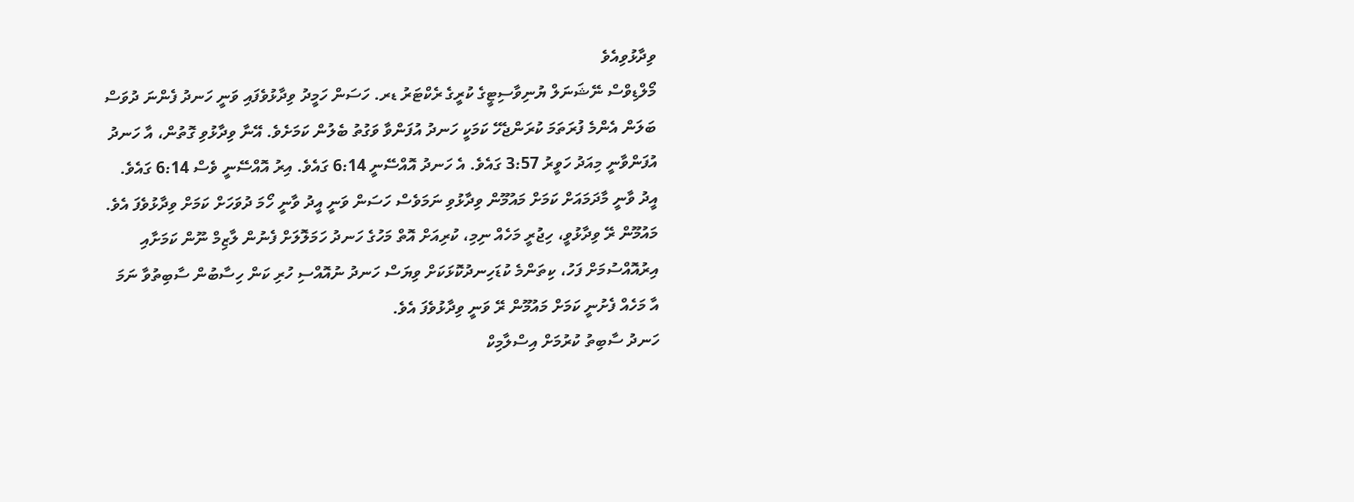ވިދާޅުވިއެވެ
މޯލްޑިވްސް ނޭޝަނަލް ޔުނިވާސިޓީގެ ކުރީގެ ރެކްޓަރު ޑރ. ހަސަން ހަމީދު ވިދާޅުވެފައި ވަނީ ހަނދު ފެންނަ ދުވަސް ބަލަން އެންމެ ފުރަތަމަ ކުރަންޖެހޭ ކަމަކީ ހަނދު އުފަންވާ ވަގުތު ބެލުން ކަމަށެވެ. އޭނާ ވިދާޅުވި ގޮތުން، އާ ހަނދު އުފަންވާނީ މިއަދު ހަވީރު 3:57 ގައެވެ. އެ ހަނދު އޮއްސޭނީ 6:14 ގައެވެ. އިރު އޮއްސޭނީ ވެސް 6:14 ގައެވެ.
އީދު ވާނީ މާދަމައަށް ކަމަށް މައުމޫން ވިދާޅުވި ނަމަވެސް ހަސަން ވަނީ އީދު ވާނީ ހޯމަ ދުވަހަށް ކަމަށް ވިދާޅުވެފަ އެވެ. މައުމޫން ރޭ ވިދާޅުވީ، ހިޖުރީ މަހެއް ނިމި، ކުރިއަށް އޮތް މަހުގެ ހަނދު ހަމަލޮލަށް ފެނުން ލާޒިމް ނޫން ކަމަށާއި އިރުއޮއްސުމަށް ފަހު، ކިތަންމެ ކުޑަހިނދުކޮޅަކަށް ވިޔަސް ހަނދު ނުއޮއްސި ހުރި ކަން ހިސާބުން ސާބިތުވާ ނަމަ އާ މަހެއް ފެށުނީ ކަމަށް މައުމޫން ރޭ ވަނީ ވިދާޅުވެފަ އެވެ.
ހަނދު ސާބިތު ކުރުމަށް އިސްލާމިކް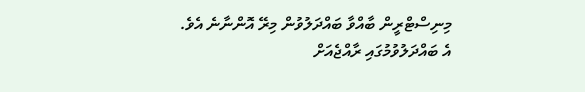މިނިސްޓްރީން ބާއްވާ ބައްދަލުވުން މިރޭ އޮންނާނެ އެވެ. އެ ބައްދަލުވުމުގައި ރާއްޖެއަށް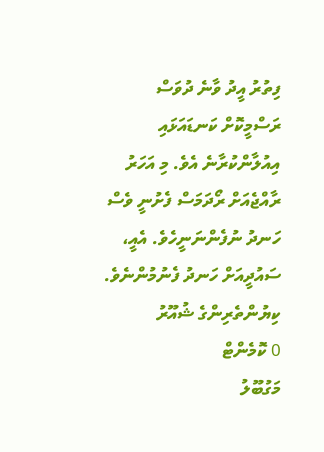ފިތުރު އީދު ވާނެ ދުވަސް ރަސްމީކޮށް ކަނޑައަޅައި އިއުލާންކުރާނެ އެވެ. މި އަހަރު ރާއްޖެއަށް ރޯދަމަސް ފެށުނީ ވެސް ހަނދު ނުފެންނަނީހެވެ. އެއީ، ސައުދީއަށް ހަނދު ފެނުމުންނެވެ.
ކިޔުންތެރިންގެ ޝުއޫރު
0 ކޮމެންޓް
މަގުބޫލު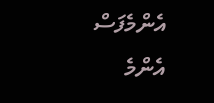އެންމެފަސް
އެންމެ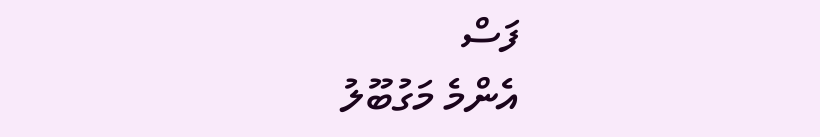ފަސް
އެންމެ މަގުބޫލު